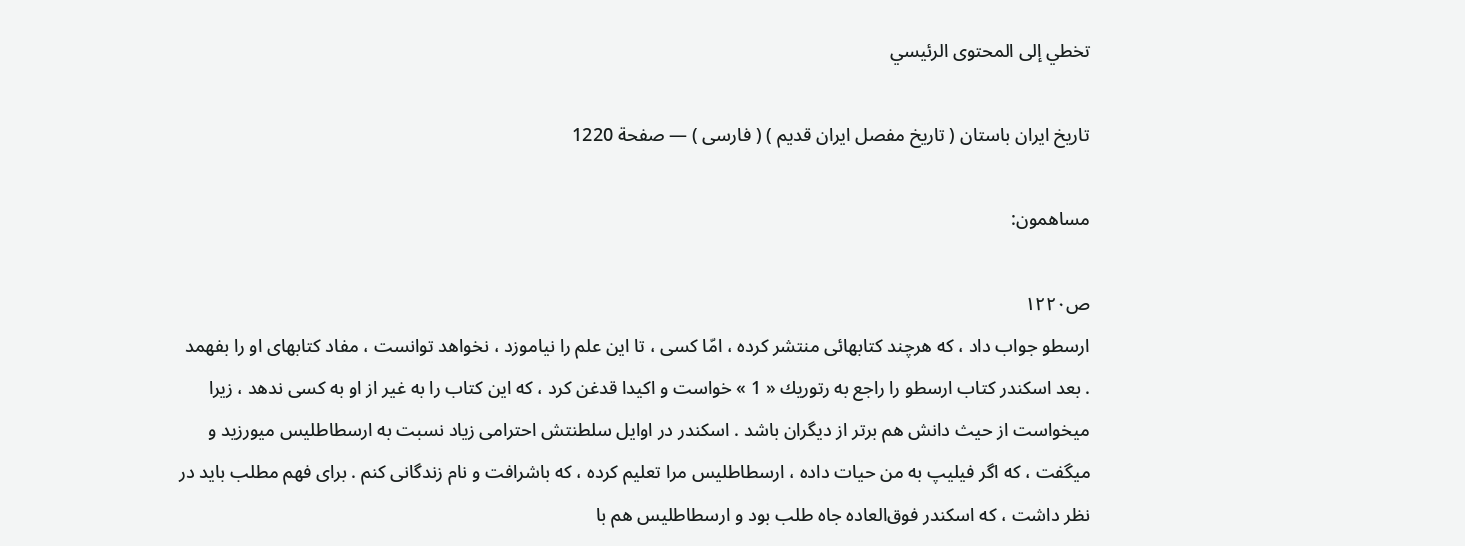تخطي إلى المحتوى الرئيسي

تاريخ ايران باستان ( تاريخ مفصل ايران قديم ) ( فارسى ) — صفحة 1220

مساهمون:

ص١٢٢٠
ارسطو جواب داد ، كه هرچند كتابهائى منتشر كرده ، امّا كسى ، تا اين علم را نياموزد ، نخواهد توانست ، مفاد كتابهاى او را بفهمد . بعد اسكندر كتاب ارسطو را راجع به رتوريك « 1 » خواست و اكيدا قدغن كرد ، كه اين كتاب را به غير از او به كسى ندهد ، زيرا ميخواست از حيث دانش هم برتر از ديگران باشد . اسكندر در اوايل سلطنتش احترامى زياد نسبت به ارسطاطليس ميورزيد و ميگفت ، كه اگر فيليپ به من حيات داده ، ارسطاطليس مرا تعليم كرده ، كه باشرافت و نام زندگانى كنم . براى فهم مطلب بايد در نظر داشت ، كه اسكندر فوق‌العاده جاه طلب بود و ارسطاطليس هم با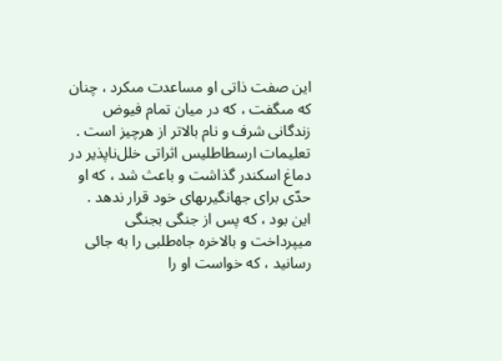اين صفت ذاتى او مساعدت مىكرد ، چنان كه مىگفت ، كه در ميان تمام فيوض زندگانى شرف و نام بالاتر از هرچيز است . تعليمات ارسطاطليس اثراتى خلل‌ناپذير در دماغ اسكندر گذاشت و باعث شد ، كه او حدّى براى جهانگيرىهاى خود قرار ندهد . اين بود ، كه پس از جنگى بجنگى ميپرداخت و بالاخره جاه‌طلبى را به جائى رسانيد ، كه خواست او را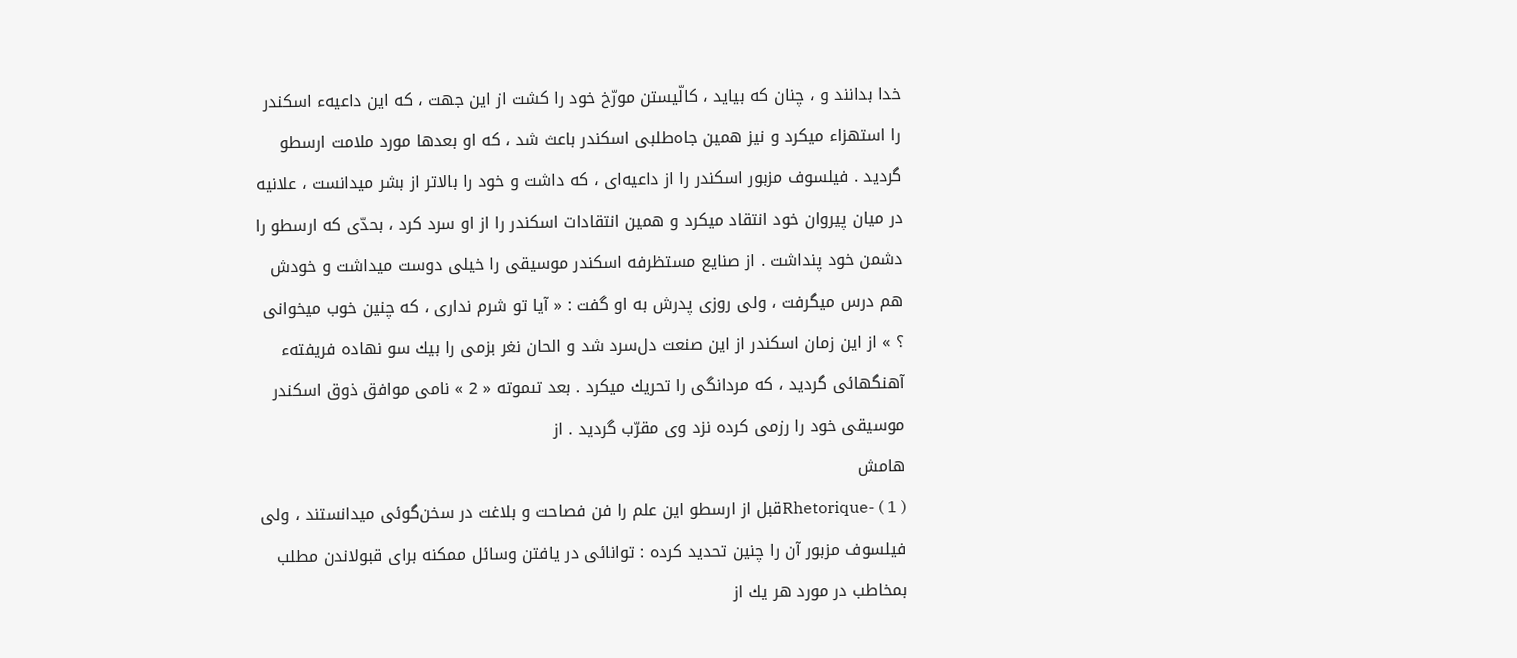خدا بدانند و ، چنان كه بيايد ، كالّيستن مورّخ خود را كشت از اين جهت ، كه اين داعيهء اسكندر را استهزاء ميكرد و نيز همين جاه‌طلبى اسكندر باعث شد ، كه او بعدها مورد ملامت ارسطو گرديد . فيلسوف مزبور اسكندر را از داعيه‌اى ، كه داشت و خود را بالاتر از بشر ميدانست ، علانيه در ميان پيروان خود انتقاد ميكرد و همين انتقادات اسكندر را از او سرد كرد ، بحدّى كه ارسطو را دشمن خود پنداشت . از صنايع مستظرفه اسكندر موسيقى را خيلى دوست ميداشت و خودش هم درس ميگرفت ، ولى روزى پدرش به او گفت : « آيا تو شرم ندارى ، كه چنين خوب ميخوانى ؟ » از اين زمان اسكندر از اين صنعت دل‌سرد شد و الحان نغر بزمى را بيك سو نهاده فريفتهء آهنگهائى گرديد ، كه مردانگى را تحريك ميكرد . بعد تىموته « 2 » نامى موافق ذوق اسكندر موسيقى خود را رزمى كرده نزد وى مقرّب گرديد . از
هامش
( 1 ) -Rhetoriqueقبل از ارسطو اين علم را فن فصاحت و بلاغت در سخن‌گوئى ميدانستند ، ولى فيلسوف مزبور آن را چنين تحديد كرده : توانائى در يافتن وسائل ممكنه براى قبولاندن مطلب بمخاطب در مورد هر يك از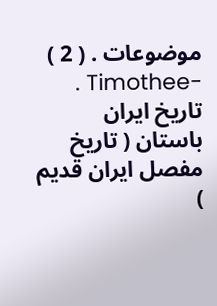موضوعات . ( 2 ) -Timothee .
تاريخ ايران باستان ( تاريخ مفصل ايران قديم )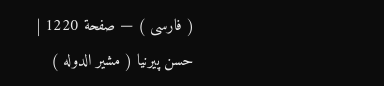( فارسى ) — صفحة 1220 | حسن پيرنيا ( مشير الدوله )